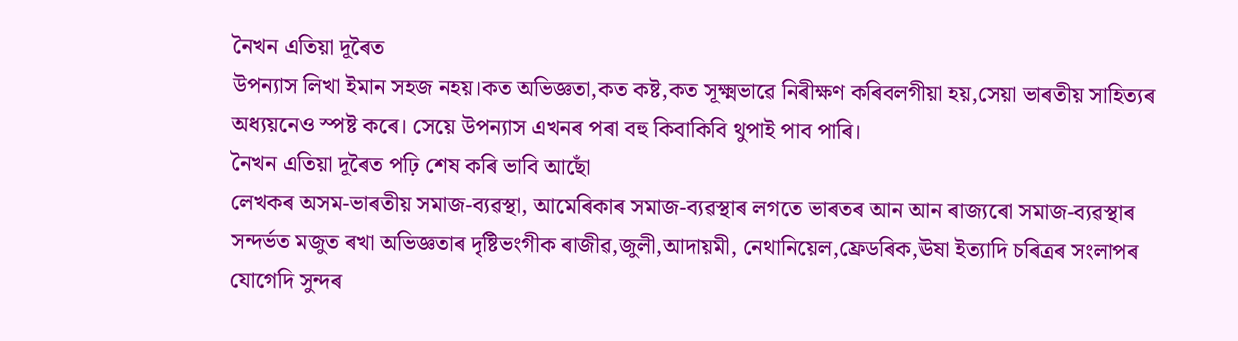নৈখন এতিয়া দূৰৈত
উপন্যাস লিখা ইমান সহজ নহয়।কত অভিজ্ঞতা,কত কষ্ট,কত সূক্ষ্মভাৱে নিৰীক্ষণ কৰিবলগীয়া হয়,সেয়া ভাৰতীয় সাহিত্যৰ অধ্যয়নেও স্পষ্ট কৰে। সেয়ে উপন্যাস এখনৰ পৰা বহু কিবাকিবি থুপাই পাব পাৰি।
নৈখন এতিয়া দূৰৈত পঢ়ি শেষ কৰি ভাবি আছোঁ
লেখকৰ অসম-ভাৰতীয় সমাজ-ব্যৱস্থা, আমেৰিকাৰ সমাজ-ব্যৱস্থাৰ লগতে ভাৰতৰ আন আন ৰাজ্যৰো সমাজ-ব্যৱস্থাৰ সন্দৰ্ভত মজুত ৰখা অভিজ্ঞতাৰ দৃষ্টিভংগীক ৰাজীৱ,জুলী,আদায়মী, নেথানিয়েল,ফ্ৰেডৰিক,ঊষা ইত্যাদি চৰিত্ৰৰ সংলাপৰ যোগেদি সুন্দৰ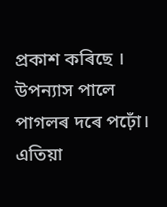প্ৰকাশ কৰিছে ।
উপন্যাস পালে পাগলৰ দৰে পঢ়োঁ। এতিয়া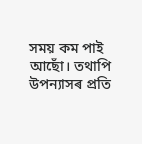সময় কম পাই আছোঁ। তথাপি উপন্যাসৰ প্ৰতি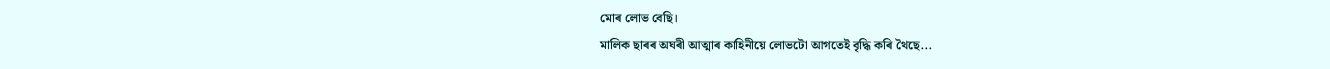মোৰ লোভ বেছি।
মালিক ছাৰৰ অঘৰী আত্মাৰ কাহিনীয়ে লোভটো আগতেই বৃদ্ধি কৰি থৈছে...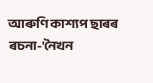আৰুণি কাশ্যপ ছাৰৰ ৰচনা-'নৈখন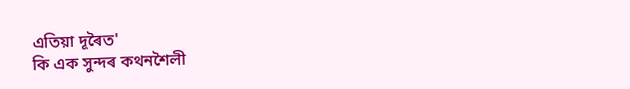এতিয়া দূৰৈত'
কি এক সুন্দৰ কথনশৈলী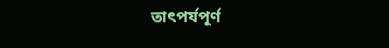তাৎপৰ্যপূৰ্ণ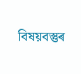বিষয়বস্তুৰ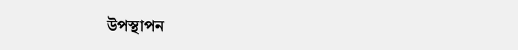উপস্থাপন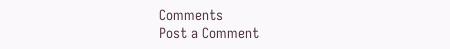Comments
Post a Comment